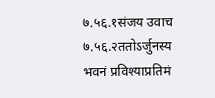७.५६.१संजय उवाच
७.५६.२ततोऽर्जुनस्य भवनं प्रविश्याप्रतिमं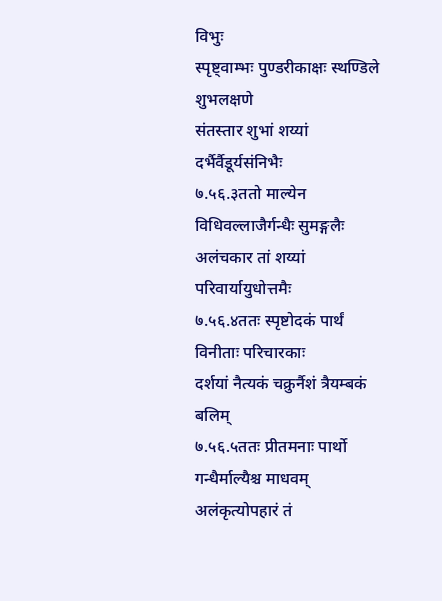विभुः
स्पृष्ट्वाम्भः पुण्डरीकाक्षः स्थण्डिले शुभलक्षणे
संतस्तार शुभां शय्यां दर्भैर्वैडूर्यसंनिभैः
७.५६.३ततो माल्येन विधिवल्लाजैर्गन्धैः सुमङ्गलैः
अलंचकार तां शय्यां परिवार्यायुधोत्तमैः
७.५६.४ततः स्पृष्टोदकं पार्थं विनीताः परिचारकाः
दर्शयां नैत्यकं चक्रुर्नैशं त्रैयम्बकं बलिम्
७.५६.५ततः प्रीतमनाः पार्थो गन्धैर्माल्यैश्च माधवम्
अलंकृत्योपहारं तं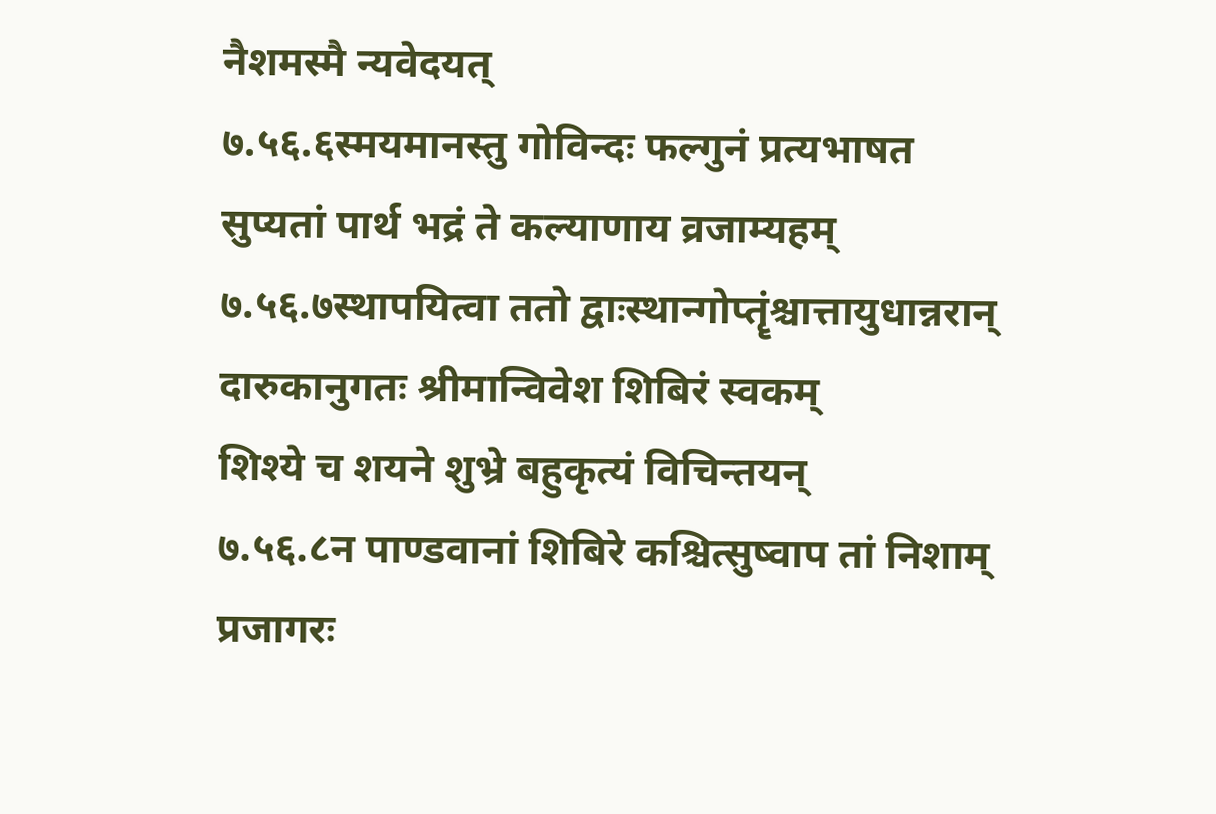नैशमस्मै न्यवेदयत्
७.५६.६स्मयमानस्तु गोविन्दः फल्गुनं प्रत्यभाषत
सुप्यतां पार्थ भद्रं ते कल्याणाय व्रजाम्यहम्
७.५६.७स्थापयित्वा ततो द्वाःस्थान्गोप्तॄंश्चात्तायुधान्नरान्
दारुकानुगतः श्रीमान्विवेश शिबिरं स्वकम्
शिश्ये च शयने शुभ्रे बहुकृत्यं विचिन्तयन्
७.५६.८न पाण्डवानां शिबिरे कश्चित्सुष्वाप तां निशाम्
प्रजागरः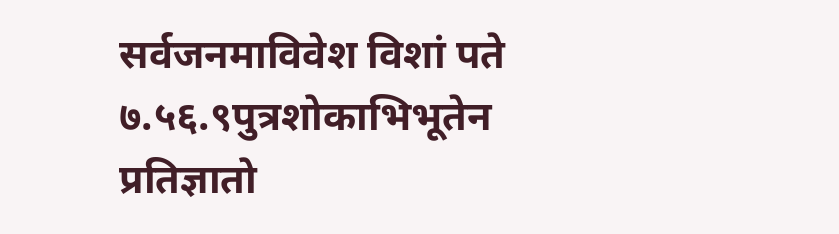सर्वजनमाविवेश विशां पते
७.५६.९पुत्रशोकाभिभूतेन प्रतिज्ञातो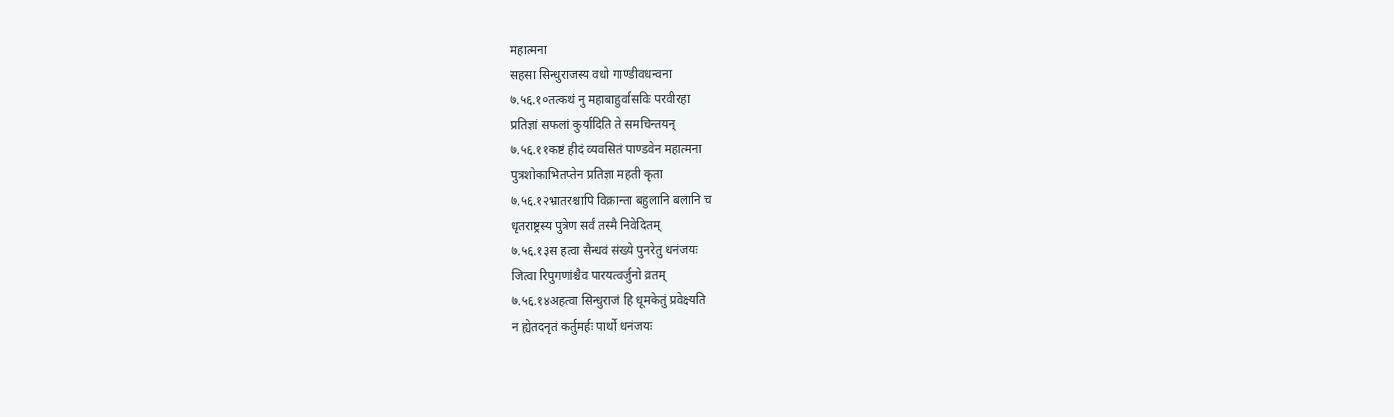महात्मना
सहसा सिन्धुराजस्य वधो गाण्डीवधन्वना
७.५६.१०तत्कथं नु महाबाहुर्वासविः परवीरहा
प्रतिज्ञां सफलां कुर्यादिति ते समचिन्तयन्
७.५६.११कष्टं हीदं व्यवसितं पाण्डवेन महात्मना
पुत्रशोकाभितप्तेन प्रतिज्ञा महती कृता
७.५६.१२भ्रातरश्चापि विक्रान्ता बहुलानि बलानि च
धृतराष्ट्रस्य पुत्रेण सर्वं तस्मै निवेदितम्
७.५६.१३स हत्वा सैन्धवं संख्ये पुनरेतु धनंजयः
जित्वा रिपुगणांश्चैव पारयत्वर्जुनो व्रतम्
७.५६.१४अहत्वा सिन्धुराजं हि धूमकेतुं प्रवेक्ष्यति
न ह्येतदनृतं कर्तुमर्हः पार्थो धनंजयः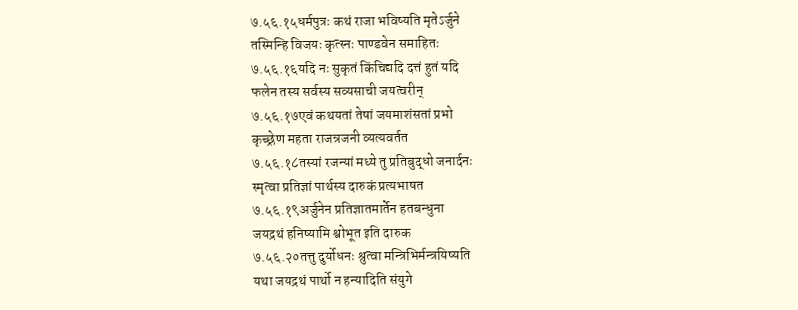७.५६.१५धर्मपुत्रः कथं राजा भविष्यति मृतेऽर्जुने
तस्मिन्हि विजयः कृत्स्नः पाण्डवेन समाहितः
७.५६.१६यदि नः सुकृतं किंचिद्यदि दत्तं हुतं यदि
फलेन तस्य सर्वस्य सव्यसाची जयत्वरीन्
७.५६.१७एवं कथयतां तेषां जयमाशंसतां प्रभो
कृच्छ्रेण महता राजन्रजनी व्यत्यवर्तत
७.५६.१८तस्यां रजन्यां मध्ये तु प्रतिबुद्धो जनार्दनः
स्मृत्वा प्रतिज्ञां पार्थस्य दारुकं प्रत्यभाषत
७.५६.१९अर्जुनेन प्रतिज्ञातमार्तेन हतबन्धुना
जयद्रथं हनिष्यामि श्वोभूत इति दारुक
७.५६.२०तत्तु दुर्योधनः श्रुत्वा मन्त्रिभिर्मन्त्रयिष्यति
यथा जयद्रथं पार्थो न हन्यादिति संयुगे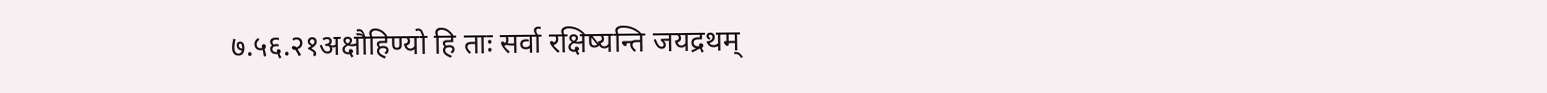७.५६.२१अक्षौहिण्यो हि ताः सर्वा रक्षिष्यन्ति जयद्रथम्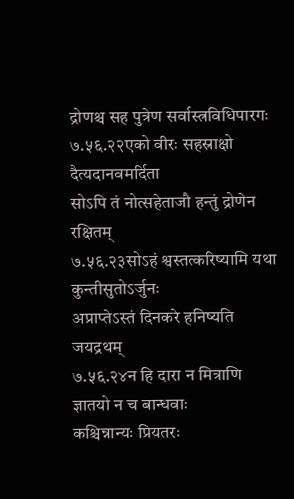द्रोणश्च सह पुत्रेण सर्वास्त्रविधिपारगः
७.५६.२२एको वीरः सहस्राक्षो दैत्यदानवमर्दिता
सोऽपि तं नोत्सहेताजौ हन्तुं द्रोणेन रक्षितम्
७.५६.२३सोऽहं श्वस्तत्करिष्यामि यथा कुन्तीसुतोऽर्जुनः
अप्राप्तेऽस्तं दिनकरे हनिष्यति जयद्रथम्
७.५६.२४न हि दारा न मित्राणि ज्ञातयो न च बान्धवाः
कश्चिन्नान्यः प्रियतरः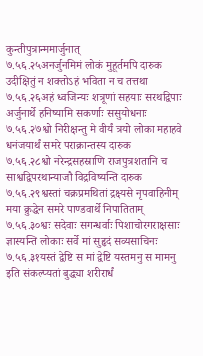कुन्तीपुत्रान्ममार्जुनात्
७.५६.२५अनर्जुनमिमं लोकं मुहूर्तमपि दारुक
उदीक्षितुं न शक्तोऽहं भविता न च तत्तथा
७.५६.२६अहं ध्वजिन्यः शत्रूणां सहयाः सरथद्विपाः
अर्जुनार्थे हनिष्यामि सकर्णाः ससुयोधनाः
७.५६.२७श्वो निरीक्षन्तु मे वीर्यं त्रयो लोका महाहवे
धनंजयार्थं समरे पराक्रान्तस्य दारुक
७.५६.२८श्वो नरेन्द्रसहस्राणि राजपुत्रशतानि च
साश्वद्विपरथान्याजौ विद्रविष्यन्ति दारुक
७.५६.२९श्वस्तां चक्रप्रमथितां द्रक्ष्यसे नृपवाहिनीम्
मया क्रुद्धेन समरे पाण्डवार्थे निपातिताम्
७.५६.३०श्वः सदेवाः सगन्धर्वाः पिशाचोरगराक्षसाः
ज्ञास्यन्ति लोकाः सर्वे मां सुहृदं सव्यसाचिनः
७.५६.३१यस्तं द्वेष्टि स मां द्वेष्टि यस्तमनु स मामनु
इति संकल्प्यतां बुद्ध्या शरीरार्धं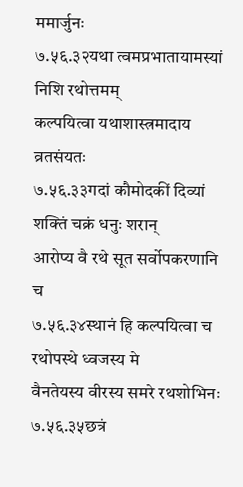ममार्जुनः
७.५६.३२यथा त्वमप्रभातायामस्यां निशि रथोत्तमम्
कल्पयित्वा यथाशास्त्रमादाय व्रतसंयतः
७.५६.३३गदां कौमोदकीं दिव्यां शक्तिं चक्रं धनुः शरान्
आरोप्य वै रथे सूत सर्वोपकरणानि च
७.५६.३४स्थानं हि कल्पयित्वा च रथोपस्थे ध्वजस्य मे
वैनतेयस्य वीरस्य समरे रथशोभिनः
७.५६.३५छत्रं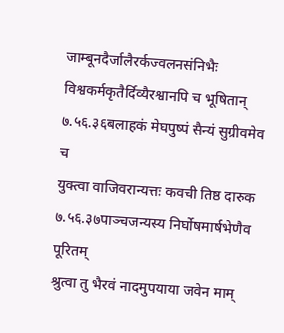जाम्बूनदैर्जालैरर्कज्वलनसंनिभैः
विश्वकर्मकृतैर्दिव्यैरश्वानपि च भूषितान्
७.५६.३६बलाहकं मेघपुष्पं सैन्यं सुग्रीवमेव च
युक्त्वा वाजिवरान्यत्तः कवची तिष्ठ दारुक
७.५६.३७पाञ्चजन्यस्य निर्घोषमार्षभेणैव पूरितम्
श्रुत्वा तु भैरवं नादमुपयाया जवेन माम्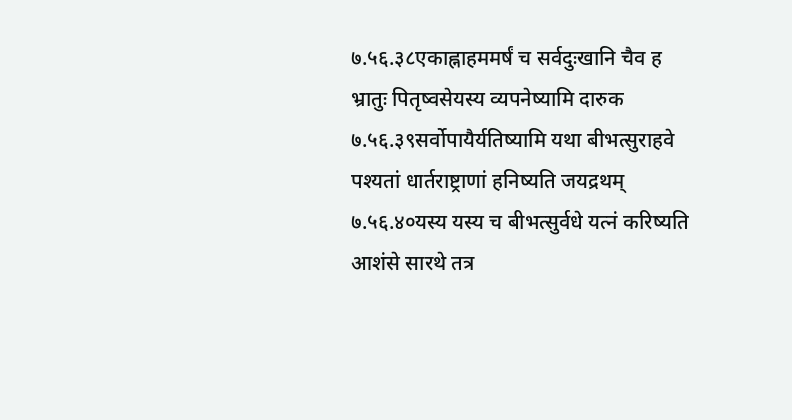७.५६.३८एकाह्नाहममर्षं च सर्वदुःखानि चैव ह
भ्रातुः पितृष्वसेयस्य व्यपनेष्यामि दारुक
७.५६.३९सर्वोपायैर्यतिष्यामि यथा बीभत्सुराहवे
पश्यतां धार्तराष्ट्राणां हनिष्यति जयद्रथम्
७.५६.४०यस्य यस्य च बीभत्सुर्वधे यत्नं करिष्यति
आशंसे सारथे तत्र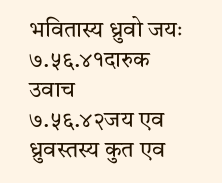भवितास्य ध्रुवो जयः
७.५६.४१दारुक उवाच
७.५६.४२जय एव ध्रुवस्तस्य कुत एव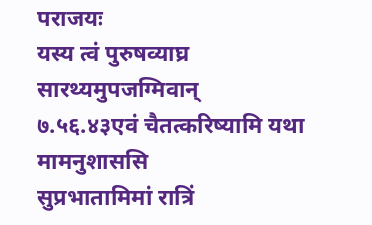पराजयः
यस्य त्वं पुरुषव्याघ्र सारथ्यमुपजग्मिवान्
७.५६.४३एवं चैतत्करिष्यामि यथा मामनुशाससि
सुप्रभातामिमां रात्रिं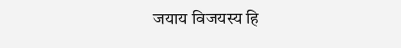जयाय विजयस्य हि